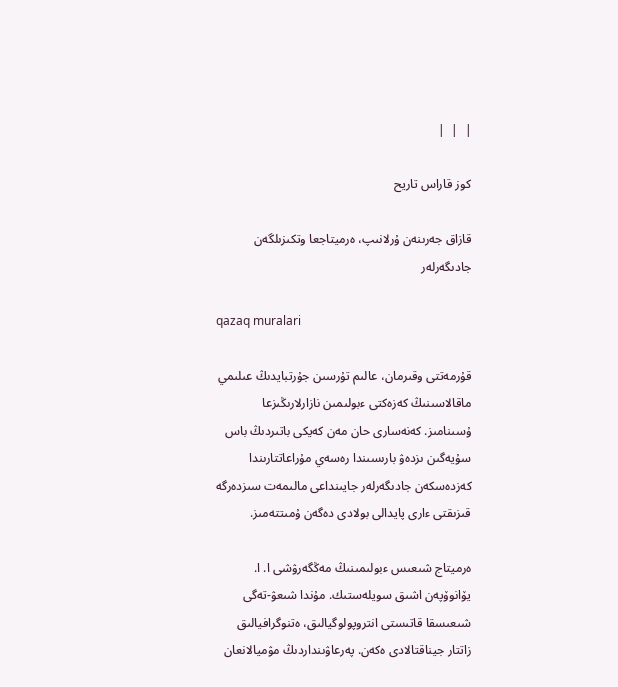|  |  |

كوز قاراس تاريح

قازاق جەرىنەن ۇرلانىپ، ەرميتاجعا وتكىزىلگەن جادىگەرلەر

qazaq muralari

قۇرمەتتى وقىرمان، عالىم تۇرسىن جۇرتبايدىڭ عىلىمي ماقالاسىنىڭ كەزەكتى ءبولىمىن نازارلارىڭىزعا ۇسىنامىز. كەنەسارى حان مەن كەيكى باتىردىڭ باس سۇيەگىن ىزدەۋ بارىسىندا رەسەي مۇراعاتتارىندا كەزدەسكەن جادىگەرلەر جايىنداعى مالىمەت سىزدەرگە قىزىقتى ءارى پايدالى بولادى دەگەن ۇمىتتەمىز.

ەرميتاج شىعىس ءبولىمىنىڭ مەڭگەرۋشى ا. ا. يۆانوۆپەن اشىق سويلەستىك. مۇندا شىعۋ-تەگى شىعىسقا قاتىستى انتروپولوگيالىق، ەتنوگرافيالىق زاتتار جيناقتالادى ەكەن. پەرعاۋىنداردىڭ مۋميالانعان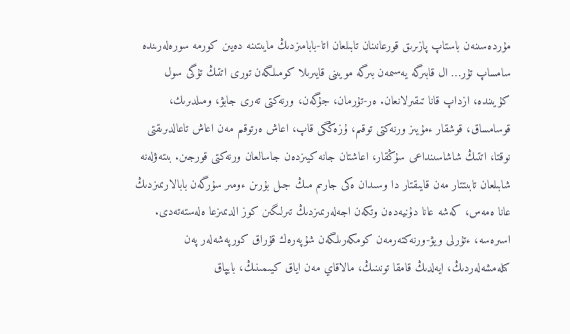مۇردەسىنەن باستاپ پازىرىق قورعانىنان تابىلعان اتا-بابامىزدىڭ مايىتىنە دەيىن كورمە سورەلەرىندە سامساپ تۇر… ال قابىرگە يەسىمەن بىرگە مويىنى قايىرىلا كومىلگەن تورى اتتىڭ تۇگى سول كۇيىندە، ازداپ قانا تىقىرلانعان. ەر-تۇرمان، جۇگەن، ورنەكتى تەرى جابۋ، ومىلدىرىك، قوسامساق، قوشقار ءمۇيىز ورنەكتى توقىم، ۇزەڭگى قاپ، اعاش ەرتوقىم مەن اعاش تاعالدىرىقتى نوقتا، اتتىڭ شاشاسىنداعى سۇڭقار، اعاشتان جانە كيىزدەن جاسالعان ورنەكتى قورجىن. بىتەۋلەنە شابىلعان تابىتتار مەن قايىقتار دا وسىدان ەكى جارىم مىڭ جىل بۇرىن ءومىر سۇرگەن بابالارىمىزدىڭ عانا ەمەس، كەشە عانا دۇنيەدەن وتكەن اجەلەرىمىزدىڭ تىرلىگىن كوز الدىمىزعا ەلەستەتەدى. اسىرەسە، ءتۇرلى ويۋ-ورنەكتەرمەن كومكەرىلگەن شۇپەرەك قۇراق كورپەشەلەر پەن كىلەمشەلەردىڭ، ايەلدىڭ قامقا تونىنىڭ، مالاقاي مەن اياق كيىمىنىڭ، بايپاق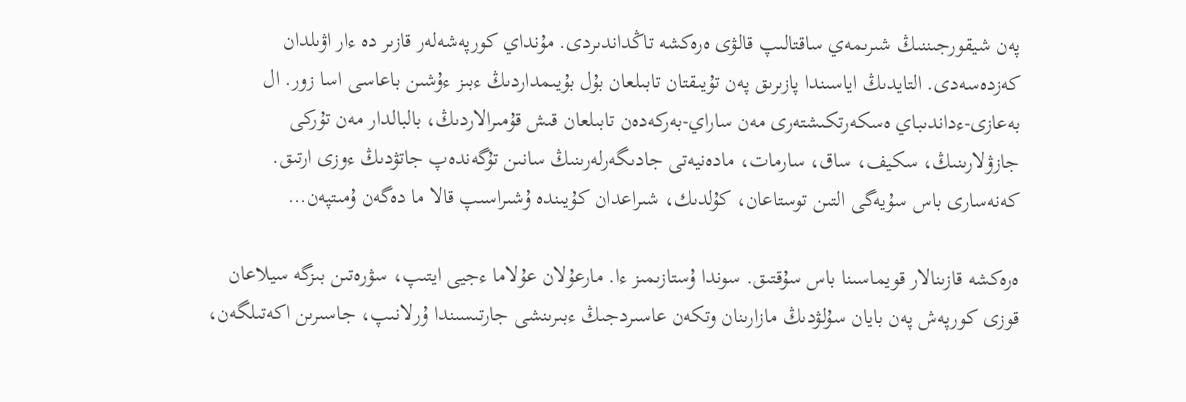پەن شيقورجىننىڭ شىرىمەي ساقتالىپ قالۋى ەرەكشە تاڭداندىردى. مۇنداي كورپەشەلەر قازىر دە ءار اۋىلدان كەزدەسەدى. التايدىڭ اياسىندا پازىرىق پەن تۇيىقتان تابىلعان بۇل بۇيىمداردىڭ ءبىز ءۇشىن باعاسى اسا زور. ال بەعازى-ءداندىباي ەسكەرتكىشتەرى مەن ساراي-بەركەدەن تابىلعان قىش قۇمىرالاردىڭ، بالبالدار مەن تۇركى جازۋلارىنىڭ، سكيف، ساق، سارمات، مادەنيەتى جادىگەرلەرىنىڭ سانىن تۇگەندەپ جاتۋدىڭ ءوزى ارتىق. كەنەسارى باس سۇيەگى التىن توستاعان، كۇلدىك، شىراعدان كۇيىندە ۇشىراسىپ قالا ما دەگەن ۇمىتپەن…

ەرەكشە قازىنالار قويماسىنا باس سۇقتىق. سوندا ۇستازىمىز ءا. مارعۇلان عۇلاما ءجيى ايتىپ، سۋرەتىن بىزگە سيلاعان قوزى كورپەش پەن بايان سۇلۋدىڭ مازارىنان وتكەن عاسىردجىڭ ءبىرىنشى جارتىسىندا ۇرلانىپ، جاسىرىن اكەتىلگەن،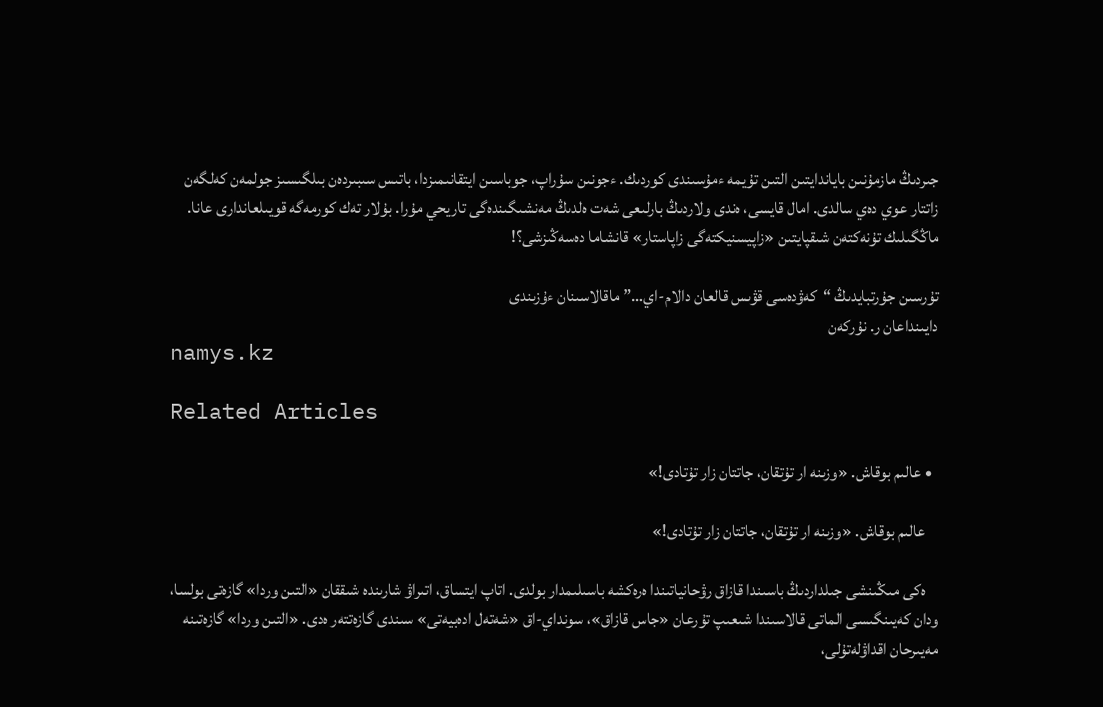جىردىڭ مازمۇنىن باياندايتىن التىن تۇيمە ءمۇسىندى كوردىك. ءجونىن سۇراپ، جوباسىن ايتقانىمىزدا، باتىس سىبىردەن بىلگىسىز جولمەن كەلگەن زاتتار عوي دەي سالدى. امال قايسى، ەندى ولاردىڭ بارلىعى شەت ەلدىڭ مەنشىگىندەگى تاريحي مۇرا. بۇلار تەك كورمەگە قويىلعاندارى عانا. ماڭگىلىك تۇنەكتەن شىقپايتىن «زاپيسنيكتەگى زاپاستار» قانشاما دەسەڭىزشى؟!

تۇرسىن جۇرتبايدىڭ “كەۋدەسى قۋىس قالعان دالام-اي…” ماقالاسىنان ءۇزىندى
دايىنداعان ر. نۇركەن
namys.kz

Related Articles

  • عالىم بوقاش. «وزىنە ار تۇتقان، جاتتان زار تۇتادى!»

    عالىم بوقاش. «وزىنە ار تۇتقان، جاتتان زار تۇتادى!»

    ەكى مىڭىنشى جىلداردىڭ باسىندا قازاق رۋحانياتىندا ەرەكشە باسىلىمدار بولدى. اتاپ ايتساق، اتىراۋ شارىندە شىققان «التىن وردا» گازەتى بولسا، ودان كەيىنگىسى الماتى قالاسىندا شىعىپ تۇرعان «جاس قازاق»، سونداي-اق «شەتەل ادەبيەتى» سىندى گازەتتەر ەدى. «التىن وردا» گازەتىنە مەيىرحان اقداۋلەتۇلى،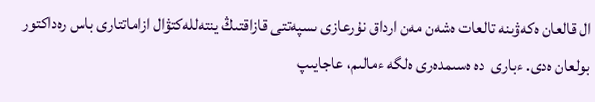ال قالعان ەكەۋىنە تالعات ەشەن مەن ارداق نۇرعازى ىسپەتتى قازاقتىڭ ينتەللەكتۋال ازاماتتارى باس رەداكتور بولعان ەدى. ءبارى  دە ەسىمدەرى ەلگە ءمالىم، عاجايىپ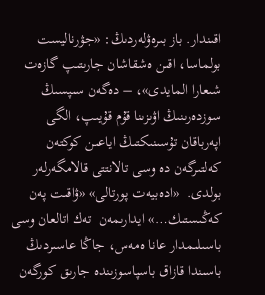اقىندار. باز بىرەۋلەردىڭ: «جۋرناليست بولماسا، اقىن ەشقاشان جارىتىپ گازەت شىعارا المايدى»، – دەگەن سىپسىڭ سوزدەرىنىڭ اۋىزىنا قۇم قۇيىپ، الگى اپەرباقان تۇسىنىكتىڭ اياعىن كوكتەن كەلتىرگەن دە وسى تالانتتى قالامگەرلەر بولدى.  «ادەبيەت پورتالى» «ۋاقىت پەن كەڭىستىك…» ايدارىمەن  تەك اتالعان وسى باسىلىمدار عانا ەمەس، جاڭا عاسىردىڭ باسىندا قازاق باسپاسوزىندە جارىق كورگەن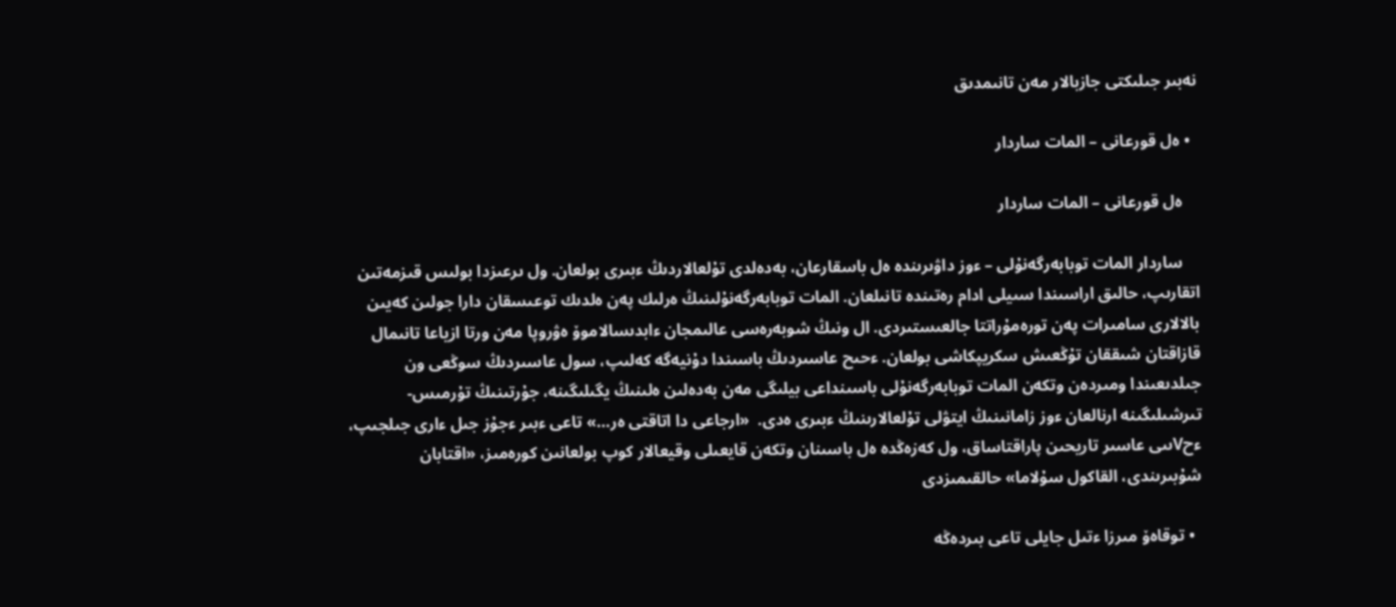نەبىر جىلىكتى جازبالار مەن تانىمدىق

  • ەل قورعانى – المات ساردار

    ەل قورعانى – المات ساردار

    ساردار المات توبابەرگەنۇلى – ءوز داۋىرىندە ەل باسقارعان، بەدەلدى تۇلعالاردىڭ ءبىرى بولعان. ول ىرعىزدا بولىس قىزمەتىن اتقارىپ، حالىق اراسىندا سىيلى ادام رەتىندە تانىلعان. المات توبابەرگەنۇلىنىڭ ەرلىك پەن ەلدىك توعىسقان دارا جولىن كەيىن بالالارى سامىرات پەن تورەمۇراتتا جالعىستىردى. ال ونىڭ شوبەرەسى عالىمجان ءابدىسالاموۆ ەۋروپا مەن ورتا ازياعا تانىمال قازاقتان شىققان تۇڭعىش سكريپكاشى بولعان. ءحىح عاسىردىڭ باسىندا دۇنيەگە كەلىپ، سول عاسىردىڭ سوڭعى ون جىلدىعىندا ومىردەن وتكەن المات توبابەرگەنۇلى باسىنداعى بيلىگى مەن بەدەلىن ەلىنىڭ يگىلىگىنە، جۇرتىنىڭ تۇرمىس-تىرشىلىگىنە ارنالعان ءوز زامانىنىڭ ايتۋلى تۇلعالارىنىڭ ءبىرى ەدى.  «ارجاعى دا اتاقتى ەر…» تاعى ءبىر ءجۇز جىل ءارى جىلجىپ، ءحVىىى عاسىر تاريحىن پاراقتاساق، ول كەزەڭدە ەل باسىنان وتكەن قايعىلى وقيعالار كوپ بولعانىن كورەمىز، «اقتابان شۇبىرىندى، القاكول سۇلاما» حالقىمىزدى

  • توقاەۆ مىرزا ءتىل جايلى تاعى بىردەڭە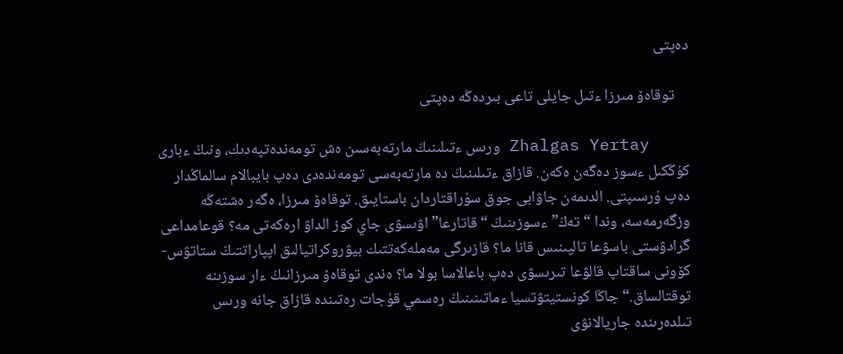دەپتى

    توقاەۆ مىرزا ءتىل جايلى تاعى بىردەڭە دەپتى

    Zhalgas Yertay ورىس ءتىلىنىڭ مارتەبەسىن ەش تومەندەتپەدىك، ونىڭ ءبارى كۇڭكىل ءسوز دەگەن ەكەن. قازاق ءتىلىنىڭ دە مارتەبەسى تومەندەدى دەپ بايبالام سالماڭدار دەپ ۇرسىپتى. الدىمەن جاۋابى جوق سۇراقتاردان باستايىق. توقاەۆ مىرزا، ەگەر ەشتەڭە وزگەرمەسە، وندا “تەڭ” ءسوزىنىڭ “قاتارعا” اۋىسۋى جاي كوز الداۋ ارەكەتى مە؟ قوعامداعى گرادۋستى باسۋعا تالپىنىس قانا ما؟ قازىرگى مەملەكەتتىك بيۋروكراتيالىق اپپاراتتىڭ ستاتۋس-كۆونى ساقتاپ قالۋعا تىرىسۋى دەپ باعالاسا بولا ما؟ ەندى توقاەۆ مىرزانىڭ ءار سوزىنە توقتالساق.“جاڭا كونستيتۋتسيا ءماتىنىنىڭ رەسمي قۇجات رەتىندە قازاق جانە ورىس تىلدەرىندە جاريالانۋى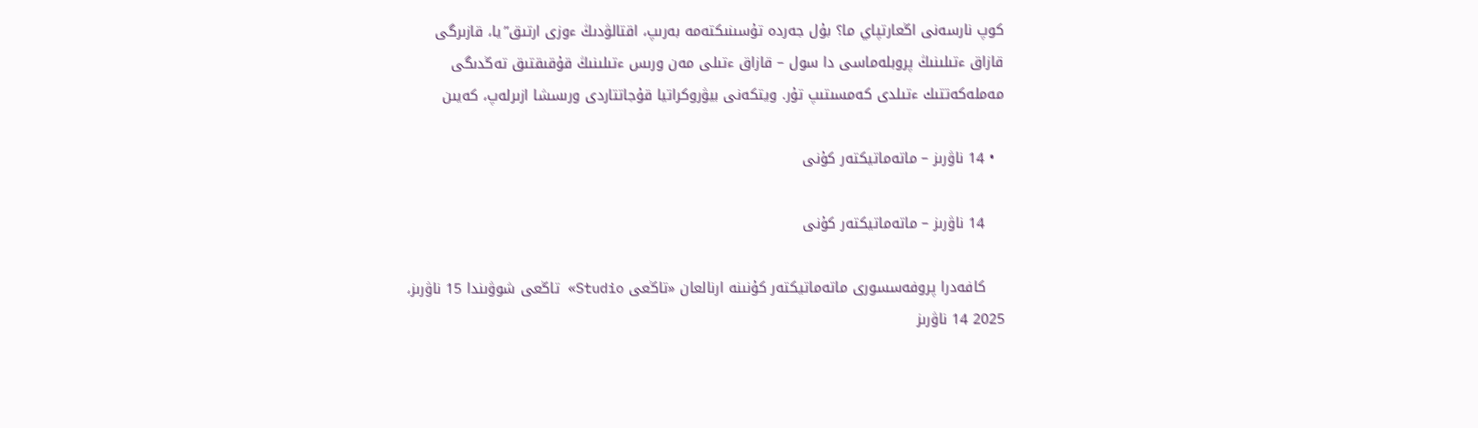كوپ نارسەنى اڭعارتپاي ما؟ بۇل جەردە تۇسىنىكتەمە بەرىپ، اقتالۋدىڭ ءوزى ارتىق”يا، قازىرگى قازاق ءتىلىنىڭ پروبلەماسى دا سول – قازاق ءتىلى مەن ورىس ءتىلىنىڭ قۇقىقتىق تەڭدىگى مەملەكەتتىك ءتىلدى كەمسىتىپ تۇر. ويتكەنى بيۋروكراتيا قۇجاتتاردى ورىسشا ازىرلەپ، كەيىن

  • 14 ناۋرىز – ماتەماتيكتەر كۇنى

    14 ناۋرىز – ماتەماتيكتەر كۇنى

    كافەدرا پروفەسسورى ماتەماتيكتەر كۇنىنە ارنالعان «تاڭعى Studio» تاڭعى شوۋىندا 15 ناۋرىز، 2025 14 ناۋرىز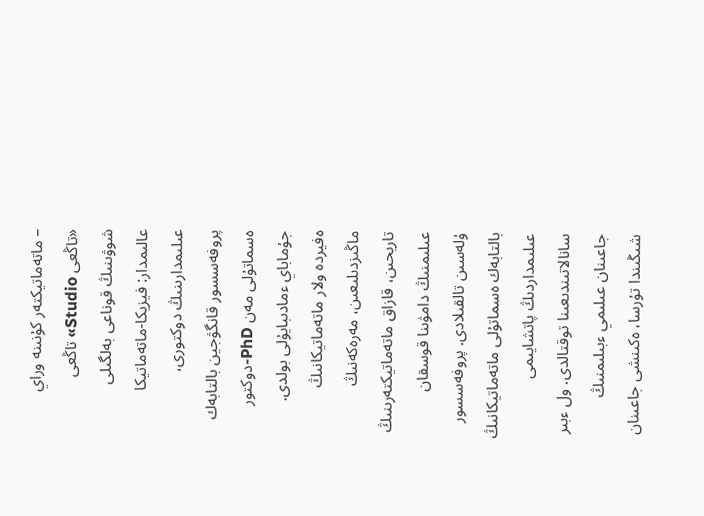– ماتەماتيكتەر كۇنىنە وراي «تاڭعى Studio» تاڭعى شوۋىنىڭ قوناعى بەلگىلى عالىمدار: فيزيكا-ماتەماتيكا عىلىمدارىنىڭ دوكتورى، پروفەسسور قانگۋجين بالتابەك ەسماتۇلى مەن PhD-دوكتور جۇماباي ءمادىبايۇلى بولدى. ەفيردە ولار ماتەماتيكانىڭ ماڭىزدىلىعىن، مەرەكەنىڭ تاريحىن، قازاق ماتەماتيكتەرىنىڭ عىلىمنىڭ دامۋىنا قوسقان ۇلەسىن تالقىلادى. پروفەسسور بالتابەك ەسماتۇلى ماتەماتيكانىڭ عىلىمداردىڭ پاتشايىمى سانالاتىندىعىنا توقتالدى. ول ءبىر جاعىنان عىلىمي ءبىلىمنىڭ شىڭىندا تۇرسا، ەكىنشى جاعىنان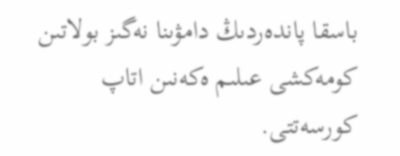باسقا پاندەردىڭ دامۋىنا نەگىز بولاتىن كومەكشى عىلىم ەكەنىن اتاپ كورسەتتى.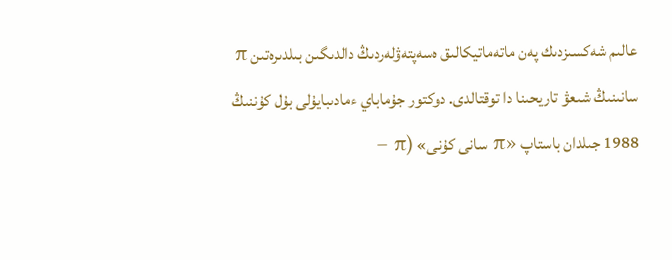عالىم شەكسىزدىك پەن ماتەماتيكالىق ەسەپتەۋلەردىڭ دالدىگىن بىلدىرەتىن π سانىنىڭ شىعۋ تاريحىنا دا توقتالدى. دوكتور جۇماباي ءمادىبايۇلى بۇل كۇننىڭ 1988 جىلدان باستاپ «π سانى كۇنى» (π –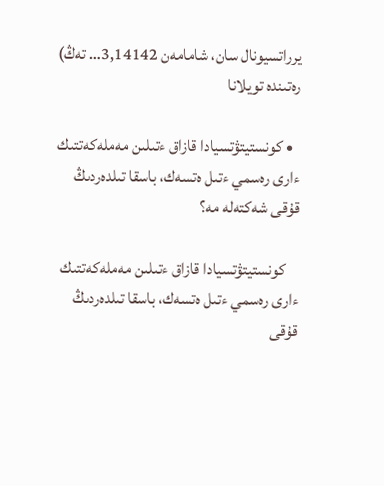يرراتسيونال سان، شامامەن 3,14142… تەڭ) رەتىندە تويلانا

  • كونستيتۋتسيادا قازاق ءتىلىن مەملەكەتتىك ءارى رەسمي ءتىل ەتسەك، باسقا تىلدەردىڭ قۇقى شەكتەلە مە؟

    كونستيتۋتسيادا قازاق ءتىلىن مەملەكەتتىك ءارى رەسمي ءتىل ەتسەك، باسقا تىلدەردىڭ قۇقى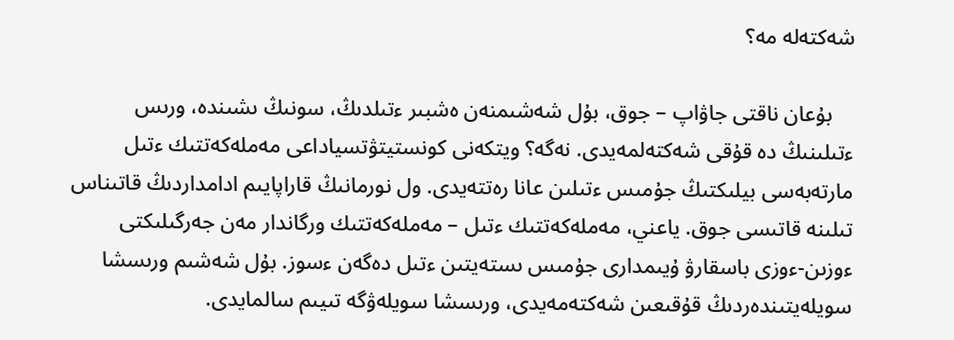شەكتەلە مە؟

    بۇعان ناقتى جاۋاپ – جوق، بۇل شەشىمنەن ەشبىر ءتىلدىڭ، سونىڭ ىشىندە، ورىس ءتىلىنىڭ دە قۇقى شەكتەلمەيدى. نەگە؟ ويتكەنى كونستيتۋتسياداعى مەملەكەتتىك ءتىل مارتەبەسى بيلىكتىڭ جۇمىس ءتىلىن عانا رەتتەيدى. ول نورمانىڭ قاراپايىم ادامداردىڭ قاتىناس تىلىنە قاتىسى جوق. ياعني، مەملەكەتتىك ءتىل – مەملەكەتتىك ورگاندار مەن جەرگىلىكتى ءوزىن-ءوزى باسقارۋ ۇيىمدارى جۇمىس ىستەيتىن ءتىل دەگەن ءسوز. بۇل شەشىم ورىسشا سويلەيتىندەردىڭ قۇقىعىن شەكتەمەيدى، ورىسشا سويلەۋگە تىيىم سالمايدى.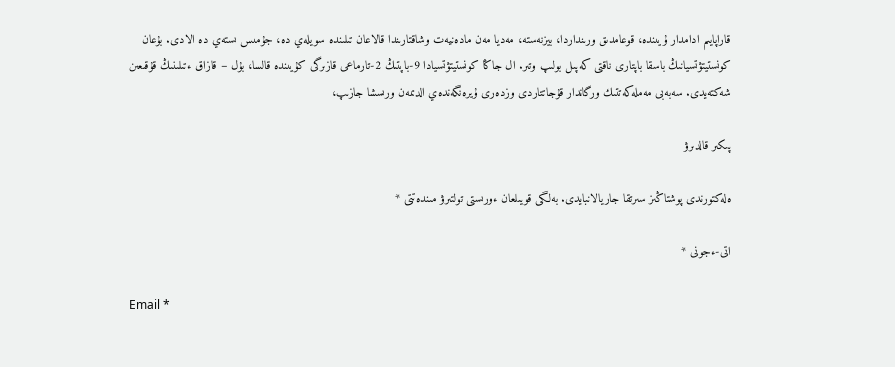قاراپايىم ادامدار ۇيىندە، قوعامدىق ورىنداردا، بيزنەستە، مەديا مەن مادەنيەت وشاقتارىندا قالاعان تىلىندە سويلەي دە، جۇمىس ىستەي دە الادى. بۇعان كونستيتۋتسيانىڭ باسقا باپتارى ناقتى كەپىل بولىپ وتىر. ال جاڭا كونستيتۋتسيادا 9-باپتىڭ 2-تارماعى قازىرگى كۇيىندە قالسا، بۇل – قازاق ءتىلىنىڭ قۇقىعىن شەكتەيدى. سەبەبى مەملەكەتتىك ورگاندار قۇجاتتاردى وزدەرى ۇيرەنگەندەي الدىمەن ورىسشا جازىپ،

پىكىر قالدىرۋ

ەلەكتورندى پوشتاڭىز سىرتقا جاريالانبايدى. بەلگى قويىلعان ءورىستى تولتىرۋ مىندەتتى *

اتى-ءجونى *

Email *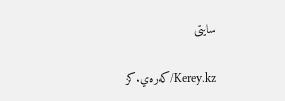سايتى

Kerey.kz/كەرەي.كز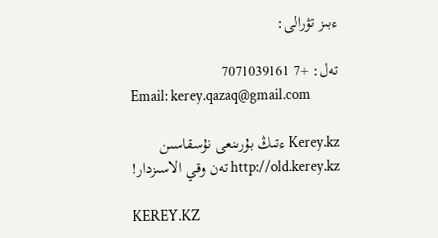ءبىز تۋرالى:

تەل: +7 7071039161
Email: kerey.qazaq@gmail.com

Kerey.kz ءتىڭ بۇرىنعى نۇسقاسىن http://old.kerey.kz تەن وقي الاسىزدار!

KEREY.KZ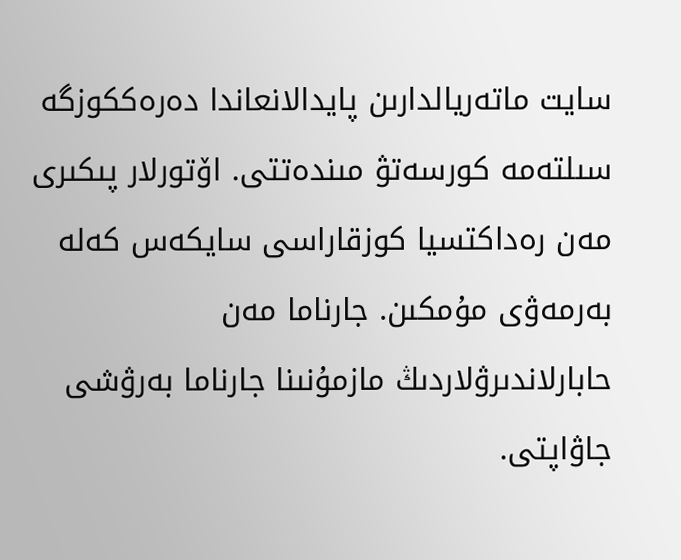سايت ماتەريالدارىن پايدالانعاندا دەرەككوزگە سىلتەمە كورسەتۋ مىندەتتى. اۆتورلار پىكىرى مەن رەداكتسيا كوزقاراسى سايكەس كەلە بەرمەۋى مۇمكىن. جارناما مەن حابارلاندىرۋلاردىڭ مازمۇنىنا جارناما بەرۋشى جاۋاپتى.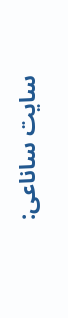سايت ساناعى: